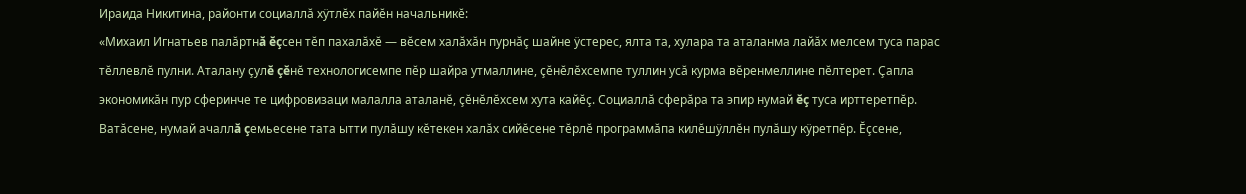Ираида Никитина, районти социаллă хÿтлĕх пайĕн начальникĕ:
«Михаил Игнатьев палăртнă ĕçсен тĕп пахалăхĕ — вĕсем халăхăн пурнăç шайне ÿстерес, ялта та, хулара та аталанма лайăх мелсем туса парас тĕллевлĕ пулни. Аталану çулĕ çĕнĕ технологисемпе пĕр шайра утмаллине, çĕнĕлĕхсемпе туллин усă курма вĕренмеллине пĕлтерет. Çапла экономикăн пур сферинче те цифровизаци малалла аталанĕ, çĕнĕлĕхсем хута кайĕç. Социаллă сферăра та эпир нумай ĕç туса ирттеретпĕр. Ватăсене, нумай ачаллă çемьесене тата ытти пулăшу кĕтекен халăх сийĕсене тĕрлĕ программăпа килĕшÿллĕн пулăшу кÿретпĕр. Ĕçсене,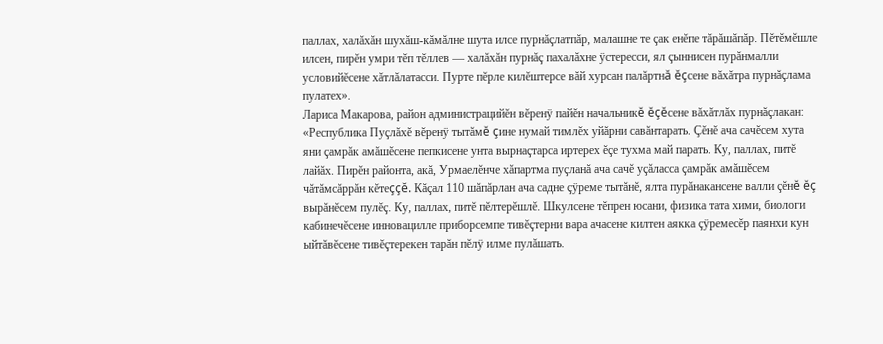паллах, халăхăн шухăш-кăмăлне шута илсе пурнăçлатпăр, малашне те çак енĕпе тăрăшăпăр. Пĕтĕмĕшле илсен, пирĕн умри тĕп тĕллев — халăхăн пурнăç пахалăхне ÿстересси, ял çыннисен пурăнмалли условийĕсене хăтлăлатасси. Пурте пĕрле килĕштерсе вăй хурсан палăртнă ĕçсене вăхăтра пурнăçлама пулатех».
Лариса Макарова, район администрацийĕн вĕренÿ пайĕн начальникĕ ĕçĕсене вăхăтлăх пурнăçлакан:
«Республика Пуçлăхĕ вĕренÿ тытăмĕ çине нумай тимлĕх уйăрни савăнтарать. Çĕнĕ ача сачĕсем хута яни çамрăк амăшĕсене пепкисене унта вырнаçтарса иртерех ĕçе тухма май парать. Ку, паллах, питĕ лайăх. Пирĕн районта, акă, Урмаелĕнче хăпартма пуçланă ача сачĕ уçăласса çамрăк амăшĕсем чăтăмсăррăн кĕтеççĕ. Кăçал 110 шăпăрлан ача садне çÿреме тытăнĕ, ялта пурăнакансене валли çĕнĕ ĕç вырăнĕсем пулĕç. Ку, паллах, питĕ пĕлтерĕшлĕ. Шкулсене тĕпрен юсани, физика тата хими, биологи кабинечĕсене инновацилле приборсемпе тивĕçтерни вара ачасене килтен аякка çÿремесĕр паянхи кун ыйтăвĕсене тивĕçтерекен тарăн пĕлÿ илме пулăшать.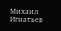Михаил Игнатьев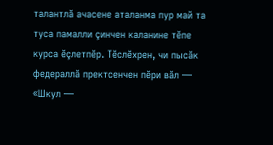талантлă ачасене аталанма пур май та туса памалли çинчен каланине тĕпе курса ĕçлетпĕр. Тĕслĕхрен, чи пысăк федераллă пректсенчен пĕри вăл — «Шкул —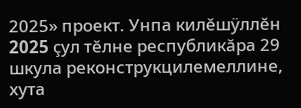2025» проект. Унпа килĕшÿллĕн 2025 çул тĕлне республикăра 29 шкула реконструкцилемеллине, хута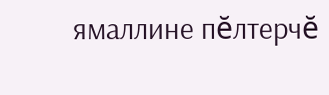ямаллине пĕлтерчĕ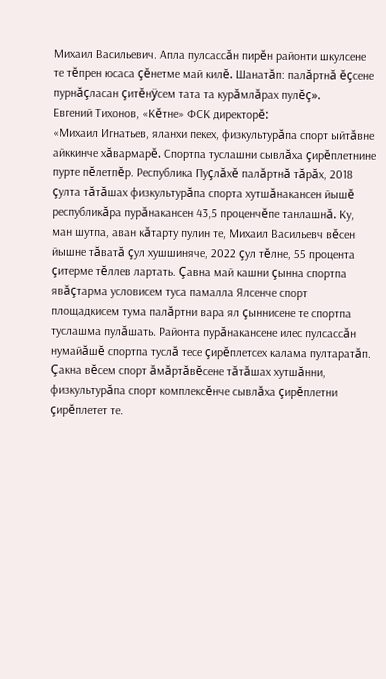Михаил Васильевич. Апла пулсассăн пирĕн районти шкулсене те тĕпрен юсаса çĕнетме май килĕ. Шанатăп: палăртнă ĕçсене пурнăçласан çитĕнÿсем тата та курăмлăрах пулĕç».
Евгений Тихонов, «Кĕтне» ФСК директорĕ:
«Михаил Игнатьев, яланхи пекех, физкультурăпа спорт ыйтăвне айккинче хăвармарĕ. Спортпа туслашни сывлăха çирĕплетнине пурте пĕлетпĕр. Республика Пуçлăхĕ палăртнă тăрăх, 2018 çулта тăтăшах физкультурăпа спорта хутшăнакансен йышĕ республикăра пурăнакансен 43,5 проценчĕпе танлашнă. Ку, ман шутпа, аван кăтарту пулин те, Михаил Васильевч вĕсен йышне тăватă çул хушшиняче, 2022 çул тĕлне, 55 процента çитерме тĕллев лартать. Çавна май кашни çынна спортпа явăçтарма условисем туса памалла Ялсенче спорт площадкисем тума палăртни вара ял çыннисене те спортпа туслашма пулăшать. Районта пурăнакансене илес пулсассăн нумайăшĕ спортпа туслă тесе çирĕплетсех калама пултаратăп. Çакна вĕсем спорт ăмăртăвĕсене тăтăшах хутшăнни, физкультурăпа спорт комплексĕнче сывлăха çирĕплетни çирĕплетет те.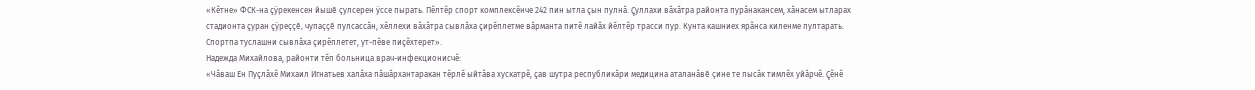«Кĕтне» ФСК-на çÿрекенсен йышĕ çулсерен ÿссе пырать. Пĕлтĕр спорт комплексĕнче 242 пин ытла çын пулнă. Çуллахи вăхăтра районта пурăнакансем, хăнасем ытларах стадионта çуран çÿреççĕ, чупаççĕ пулсассăн, хĕллехи вăхăтра сывлăха çирĕплетме вăрманта питĕ лайăх йĕлтĕр трасси пур. Кунта кашниех ярăнса киленме пултарать. Спортпа туслашни сывлăха çирĕплетет, ут-пĕве пиçĕхтерет».
Надежда Михайлова, районти тĕп больница врач-инфекционисчĕ:
«Чăваш Ен Пуçлăхĕ Михаил Игнатьев халăха пăшăрхантаракан тĕрлĕ ыйтăва хускатрĕ, çав шутра республикăри медицина аталанăвĕ çине те пысăк тимлĕх уйăрчĕ. Çĕнĕ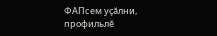ФАПсем уçăлни, профильлĕ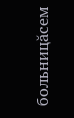больницăсем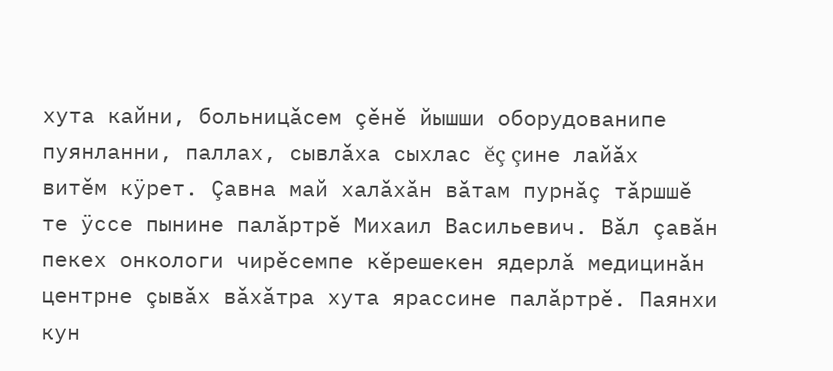хута кайни, больницăсем çĕнĕ йышши оборудованипе пуянланни, паллах, сывлăха сыхлас ĕç çине лайăх витĕм кÿрет. Çавна май халăхăн вăтам пурнăç тăршшĕ те ÿссе пынине палăртрĕ Михаил Васильевич. Вăл çавăн пекех онкологи чирĕсемпе кĕрешекен ядерлă медицинăн центрне çывăх вăхăтра хута ярассине палăртрĕ. Паянхи кун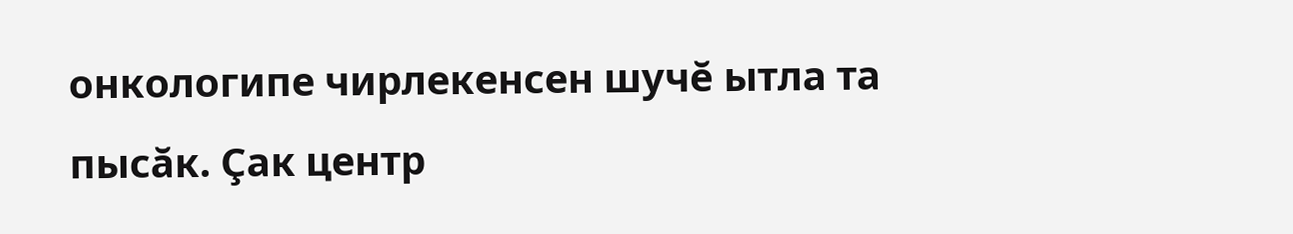онкологипе чирлекенсен шучĕ ытла та пысăк. Çак центр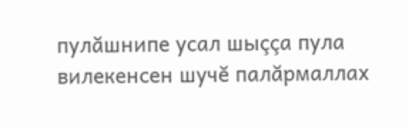пулăшнипе усал шыççа пула вилекенсен шучĕ палăрмаллах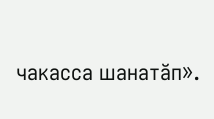чакасса шанатăп».